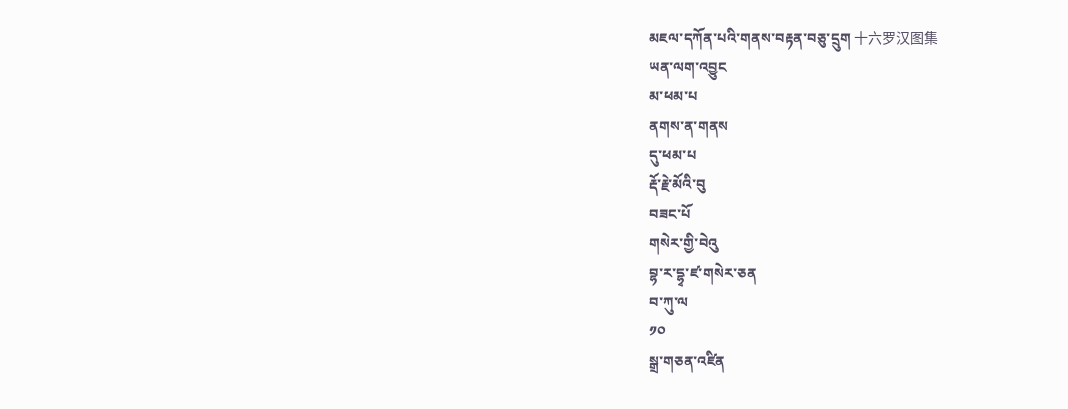མཇལ་དཀོན་པའི་གནས་བརྟན་བཅུ་དྲུག 十六罗汉图集
ཡན་ལག་འབྱུང
མ་ཕམ་པ
ནགས་ན་གནས
དུ་ཕམ་པ
རྡོ་རྗེ་མོའི་བུ
བཟང་པོ
གསེར་གྱི་བེའུ
བྷ་ར་དྷྭ་ཛ་གསེར་ཅན
བ་ཀུ་ལ
༡༠
སྒྲ་གཅན་འཛིན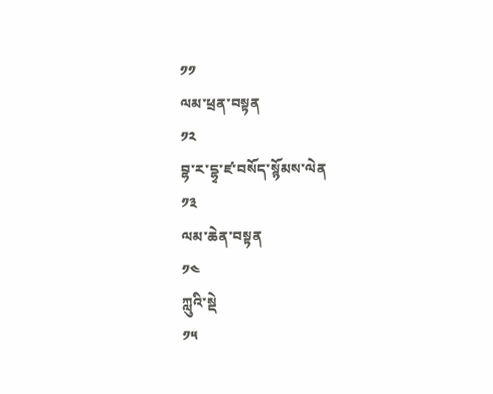༡༡
ལམ་ཕྲན་བསྟན
༡༢
བྷ་ར་དྷྭ་ཛ་བསོད་སྙོམས་ལེན
༡༣
ལམ་ཆེན་བསྟན
༡༤
ཀླུའི་སྡེ
༡༥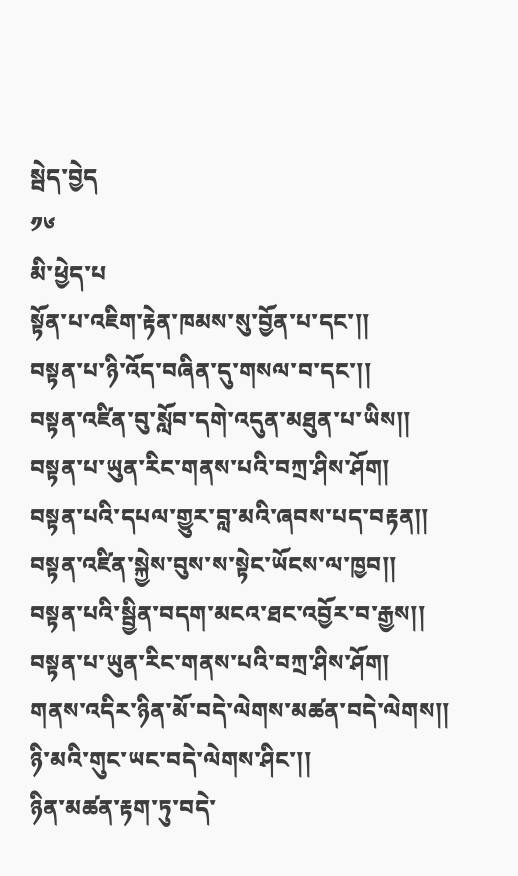སྦེད་བྱེད
༡༦
མི་ཕྱེད་པ
སྟོན་པ་འཇིག་རྟེན་ཁམས་སུ་བྱོན་པ་དང་།།
བསྟན་པ་ཉི་འོད་བཞིན་དུ་གསལ་བ་དང་།།
བསྟན་འཛིན་བུ་སློབ་དགེ་འདུན་མཐུན་པ་ཡིས།།
བསྟན་པ་ཡུན་རིང་གནས་པའི་བཀྲ་ཤིས་ཤོག།
བསྟན་པའི་དཔལ་གྱུར་བླ་མའི་ཞབས་པད་བརྟན།།
བསྟན་འཛིན་སྐྱེས་བུས་ས་སྟེང་ཡོངས་ལ་ཁྱབ།།
བསྟན་པའི་སྦྱིན་བདག་མངའ་ཐང་འབྱོར་བ་རྒྱས།།
བསྟན་པ་ཡུན་རིང་གནས་པའི་བཀྲ་ཤིས་ཤོག།
གནས་འདིར་ཉིན་མོ་བདེ་ལེགས་མཚན་བདེ་ལེགས།།
ཉི་མའི་གུང་ཡང་བདེ་ལེགས་ཤིང་།།
ཉིན་མཚན་རྟག་ཏུ་བདེ་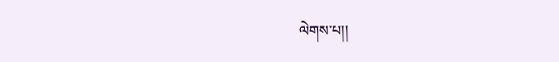ལེགས་པ།།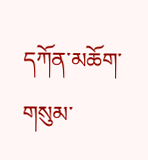དཀོན་མཆོག་གསུམ་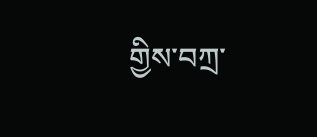གྱིས་བཀྲ་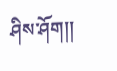ཤིས་ཤོག།།